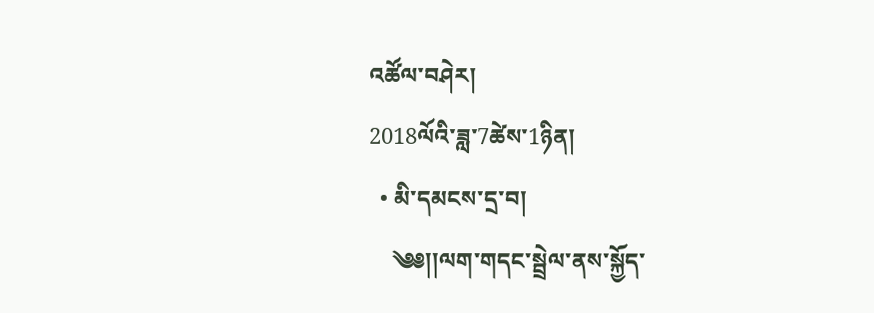འཚོལ་བཤེར།
2018ལོའི་ཟླ་7ཚེས་1ཉིན།
  • མི་དམངས་དྲ་བ།
    ༄༅།།ལག་གདང་སྦྲེལ་ནས་སྐྱོད་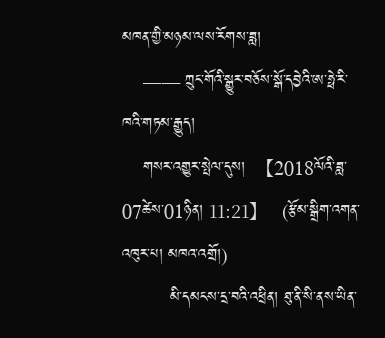མཁན་གྱི་མཉམ་ལས་རོགས་ཟླ།
    —— ཀྲུང་གོའི་སྒྱུར་བཅོས་སྒོ་དབྱེའི་ཨ་ཧྥེ་རི་ཁའི་གཏམ་རྒྱུད།
    གསར་འགྱུར་སྤེལ་དུས།  【2018ལོའི་ཟླ་ 07ཚེས་01ཉིན། 11:21】   (རྩོམ་སྒྲིག་འགན་འཁུར་པ། མཁའ་འགྲོ།)
         མི་དམངས་དྲ་བའི་འཕྲིན། ཐུ་ནི་སི་ནས་ཡིན་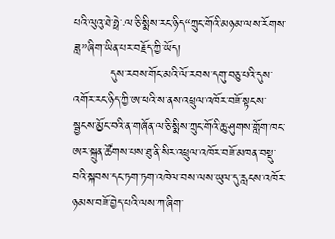པའི་ལུའུ་ཐེ་ཧྥེ་·ལ་ཅི་སྨིས་རང་ཉིད“ཀྲུང་གོའི་མཉམ་ལས་རོགས་ཟླ”ཞིག་ཡིན་པར་བརྗོད་ཀྱི་ཡོད།
         དུས་རབས་གོང་མའི་ལོ་རབས་དགུ་བཅུ་པའི་དུས་འགོར་རང་ཉིད་ཀྱི་ཨ་ཕའི་ས་ནས་འཕྲུལ་འཁོར་བཟོ་སྟངས་སྦྱངས་མྱོང་བའི་ན་གཞོན་ལ་ཅི་སྨིས་ཀྲུང་གོའི་ཆུ་ཤུགས་གློག་ཁང་ཨར་སྐྲུན་ཚོགས་པས་ཐུ་ནི་སིར་འཕྲུལ་འཁོར་བཟོ་མཁན་བསྡུ་བའི་སྐབས་དང་ཏག་ཏག་འཁེལ་བས་ལས་ཡུལ་དུ་རླངས་འཁོར་ཉམས་བཟོ་བྱེད་པའི་ལས་ཀ་ཞིག་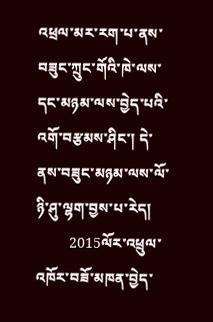འཕྲལ་མར་རག་པ་ནས་བཟུང་ཀྲུང་གོའི་ཁེ་ལས་དང་མཉམ་ལས་བྱེད་པའི་འགོ་བརྩམས་ཤིང་། དེ་ནས་བཟུང་མཉམ་ལས་ལོ་ཉི་ཤུ་ལྷག་བྱས་པ་རེད།
         2015ལོར་འཕྲུལ་འཁོར་བཟོ་མཁན་བྱེད་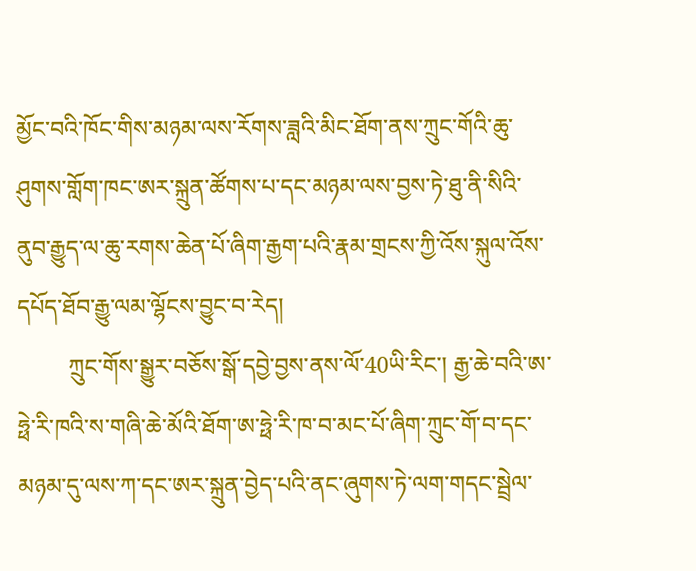མྱོང་བའི་ཁོང་གིས་མཉམ་ལས་རོགས་ཟླའི་མིང་ཐོག་ནས་ཀྲུང་གོའི་ཆུ་ཤུགས་གློག་ཁང་ཨར་སྐྲུན་ཚོགས་པ་དང་མཉམ་ལས་བྱས་ཏེ་ཐུ་ནི་སིའི་ནུབ་རྒྱུད་ལ་ཆུ་རགས་ཆེན་པོ་ཞིག་རྒྱག་པའི་རྣམ་གྲངས་ཀྱི་འོས་སྐུལ་འོས་དཔོད་ཐོབ་རྒྱུ་ལམ་ལྷོངས་བྱུང་བ་རེད།
         ཀྲུང་གོས་སྒྱུར་བཅོས་སྒོ་དབྱེ་བྱས་ནས་ལོ་40ཡི་རིང་། རྒྱ་ཆེ་བའི་ཨ་ཧྥེ་རི་ཁའི་ས་གཞི་ཆེ་མོའི་ཐོག་ཨ་ཧྥེ་རི་ཁ་བ་མང་པོ་ཞིག་ཀྲུང་གོ་བ་དང་མཉམ་དུ་ལས་ཀ་དང་ཨར་སྐྲུན་བྱེད་པའི་ནང་ཞུགས་ཏེ་ལག་གདང་སྦྲེལ་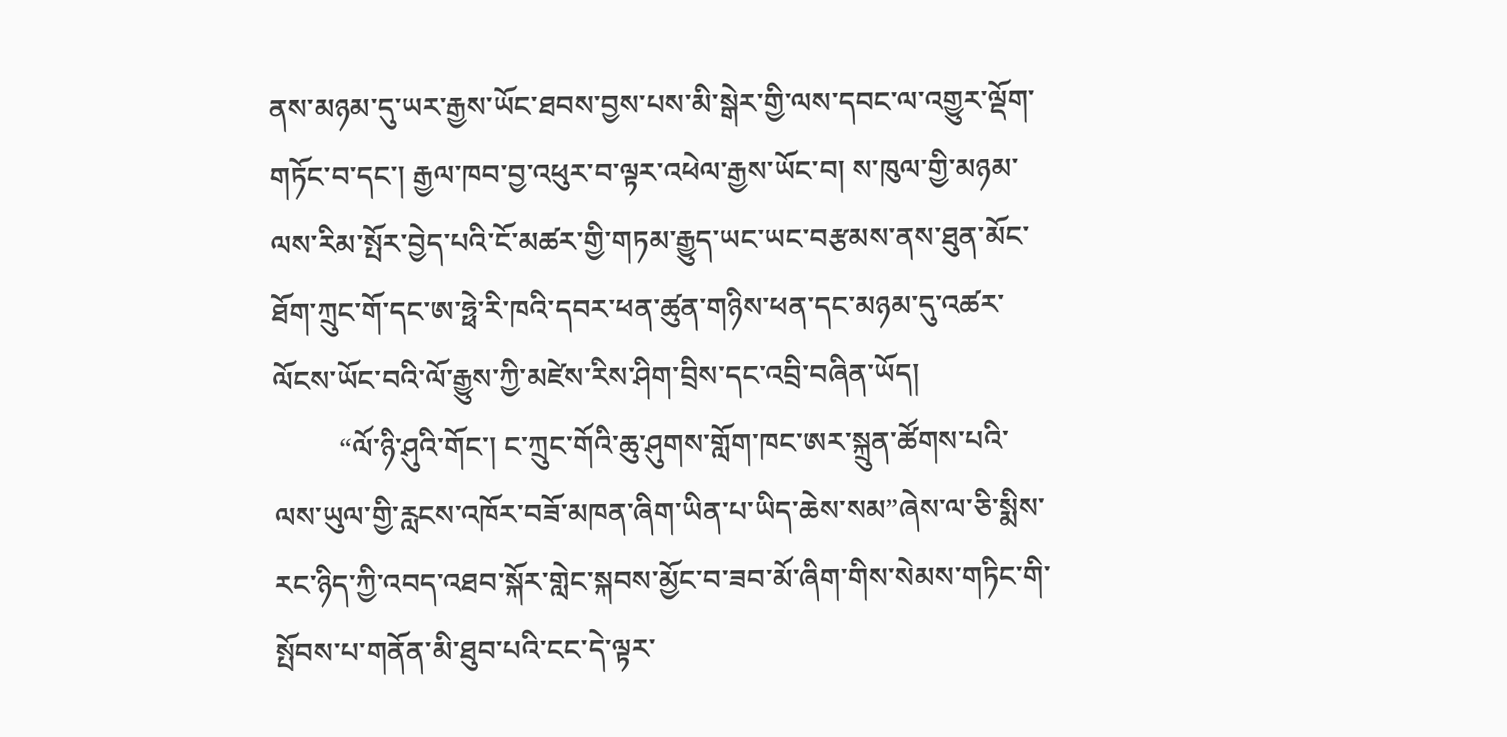ནས་མཉམ་དུ་ཡར་རྒྱས་ཡོང་ཐབས་བྱས་པས་མི་སྒེར་གྱི་ལས་དབང་ལ་འགྱུར་ལྡོག་གཏོང་བ་དང་། རྒྱལ་ཁབ་བྱ་འཕུར་བ་ལྟར་འཕེལ་རྒྱས་ཡོང་བ། ས་ཁུལ་གྱི་མཉམ་ལས་རིམ་སྤོར་བྱེད་པའི་ངོ་མཚར་གྱི་གཏམ་རྒྱུད་ཡང་ཡང་བརྩམས་ནས་ཐུན་མོང་ཐོག་ཀྲུང་གོ་དང་ཨ་ཧྥེ་རི་ཁའི་དབར་ཕན་ཚུན་གཉིས་ཕན་དང་མཉམ་དུ་འཚར་ལོངས་ཡོང་བའི་ལོ་རྒྱུས་ཀྱི་མཛེས་རིས་ཤིག་བྲིས་དང་འབྲི་བཞིན་ཡོད།
         “ལོ་ཉི་ཤུའི་གོང་། ང་ཀྲུང་གོའི་ཆུ་ཤུགས་གློག་ཁང་ཨར་སྐྲུན་ཚོགས་པའི་ལས་ཡུལ་གྱི་རླངས་འཁོར་བཟོ་མཁན་ཞིག་ཡིན་པ་ཡིད་ཆེས་སམ”ཞེས་ལ་ཅི་སྨིས་རང་ཉིད་ཀྱི་འབད་འཐབ་སྐོར་གླེང་སྐབས་མྱོང་བ་ཟབ་མོ་ཞིག་གིས་སེམས་གཏིང་གི་སྤོབས་པ་གནོན་མི་ཐུབ་པའི་ངང་དེ་ལྟར་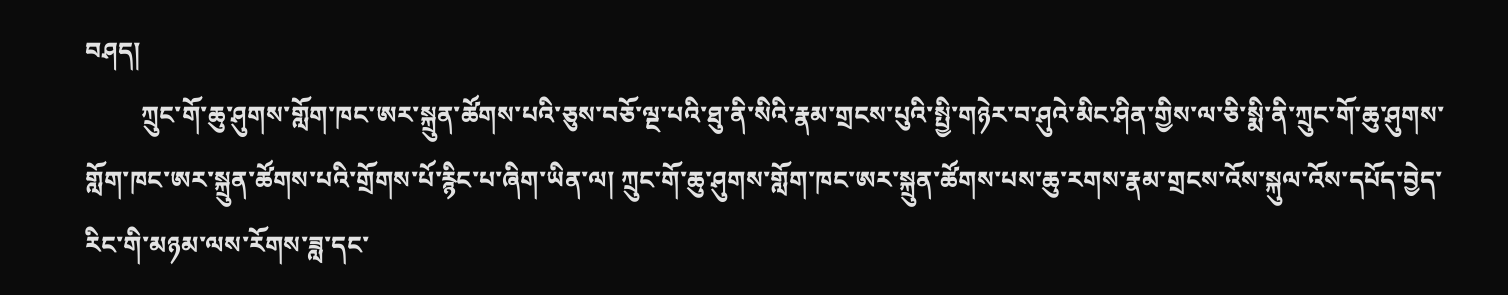བཤད།
         ཀྲུང་གོ་ཆུ་ཤུགས་གློག་ཁང་ཨར་སྐྲུན་ཚོགས་པའི་ཅུས་བཅོ་ལྔ་པའི་ཐུ་ནི་སིའི་རྣམ་གྲངས་པུའི་སྤྱི་གཉེར་བ་ཤུའེ་མིང་ཤིན་གྱིས་ལ་ཅི་སྨི་ནི་ཀྲུང་གོ་ཆུ་ཤུགས་གློག་ཁང་ཨར་སྐྲུན་ཚོགས་པའི་གྲོགས་པོ་རྙིང་པ་ཞིག་ཡིན་ལ། ཀྲུང་གོ་ཆུ་ཤུགས་གློག་ཁང་ཨར་སྐྲུན་ཚོགས་པས་ཆུ་རགས་རྣམ་གྲངས་འོས་སྐུལ་འོས་དཔོད་བྱེད་རིང་གི་མཉམ་ལས་རོགས་ཟླ་དང་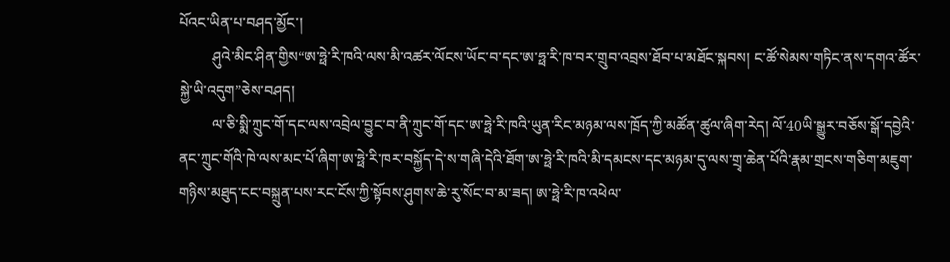པོའང་ཡིན་པ་བཤད་མྱོང་།
         ཤུའེ་མིང་ཤིན་གྱིས“ཨ་ཧྥེ་རི་ཁའི་ལས་མི་འཚར་ལོངས་ཡོང་བ་དང་ཨ་ཧྥ་རི་ཁ་བར་གྲུབ་འབྲས་ཐོབ་པ་མཐོང་སྐབས། ང་ཚོ་སེམས་གཏིང་ནས་དགའ་ཚོར་སྐྱེ་ཡི་འདུག”ཅེས་བཤད།
         ལ་ཅི་སྨི་ཀྲུང་གོ་དང་ལས་འབྲེལ་བྱུང་བ་ནི་ཀྲུང་གོ་དང་ཨ་ཧྥེ་རི་ཁའི་ཡུན་རིང་མཉམ་ལས་ཁྲོད་ཀྱི་མཚོན་ཚུལ་ཞིག་རེད། ལོ་40ཡི་སྒྱུར་བཅོས་སྒོ་དབྱེའི་ནང་ཀྲུང་གོའི་ཁེ་ལས་མང་པོ་ཞིག་ཨ་ཧྥེ་རི་ཁར་བསྐྱོད་དེ་ས་གཞི་དེའི་ཐོག་ཨ་ཧྥེ་རི་ཁའི་མི་དམངས་དང་མཉམ་དུ་ལས་གྲྭ་ཆེན་པོའི་རྣམ་གྲངས་གཅིག་མཇུག་གཉིས་མཐུད་ངང་བསྐྲུན་པས་རང་ངོས་ཀྱི་སྟོབས་ཤུགས་ཆེ་རུ་སོང་བ་མ་ཟད། ཨ་ཧྥེ་རི་ཁ་འཕེལ་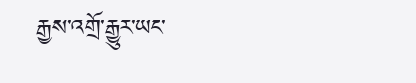རྒྱས་འགྲོ་རྒྱུར་ཡང་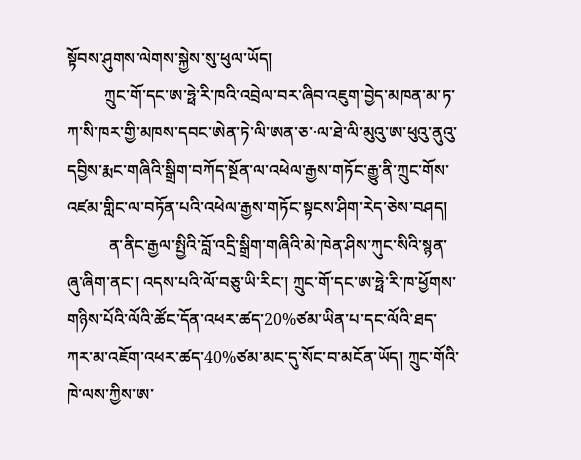སྟོབས་ཤུགས་ལེགས་སྐྱེས་སུ་ཕུལ་ཡོད།
         ཀྲུང་གོ་དང་ཨ་ཧྥེ་རི་ཁའི་འབྲེལ་བར་ཞིབ་འཇུག་བྱེད་མཁན་མ་ཏ་ཀ་སི་ཁར་གྱི་མཁས་དབང་ཨེན་ཏེ་ལི་ཨན་ཅ་·ལ་ཐེ་ལི་མུའུ་ཨ་ཕུའུ་ནུའུ་དབྱིས་རྨང་གཞིའི་སྒྲིག་བཀོད་སྔོན་ལ་འཕེལ་རྒྱས་གཏོང་རྒྱུ་ནི་ཀྲུང་གོས་འཛམ་གླིང་ལ་བཏོན་པའི་འཕེལ་རྒྱས་གཏོང་སྟངས་ཤིག་རེད་ཅེས་བཤད།
          ན་ནིང་རྒྱལ་སྤྱིའི་བློ་འདྲི་སྒྲིག་གཞིའི་མེ་ཁེན་ཤིས་ཀུང་སིའི་སྙན་ཞུ་ཞིག་ནང་། འདས་པའི་ལོ་བཅུ་ཡི་རིང་། ཀྲུང་གོ་དང་ཨ་ཧྥེ་རི་ཁ་ཕྱོགས་གཉིས་པོའི་ལོའི་ཚོང་དོན་འཕར་ཚད་20%ཙམ་ཡིན་པ་དང་ལོའི་ཐད་ཀར་མ་འཇོག་འཕར་ཚད་40%ཙམ་མང་དུ་སོང་བ་མངོན་ཡོད། ཀྲུང་གོའི་ཁེ་ལས་ཀྱིས་ཨ་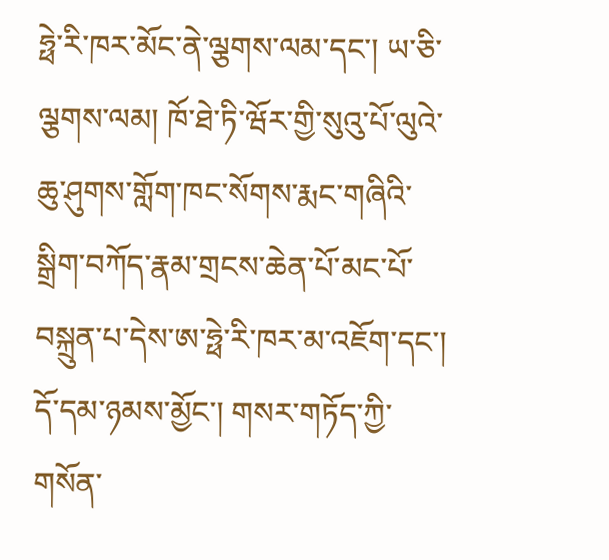ཧྥེ་རི་ཁར་མོང་ནེ་ལྕགས་ལམ་དང་། ཡ་ཅི་ལྕགས་ལམ། ཁོ་ཐེ་ཏི་ཝོར་གྱི་སུའུ་པོ་ལུའེ་ཆུ་ཤུགས་གློག་ཁང་སོགས་རྨང་གཞིའི་སྒྲིག་བཀོད་རྣམ་གྲངས་ཆེན་པོ་མང་པོ་བསྐྲུན་པ་དེས་ཨ་ཧྥེ་རི་ཁར་མ་འཇོག་དང་། དོ་དམ་ཉམས་མྱོང་། གསར་གཏོད་ཀྱི་གསོན་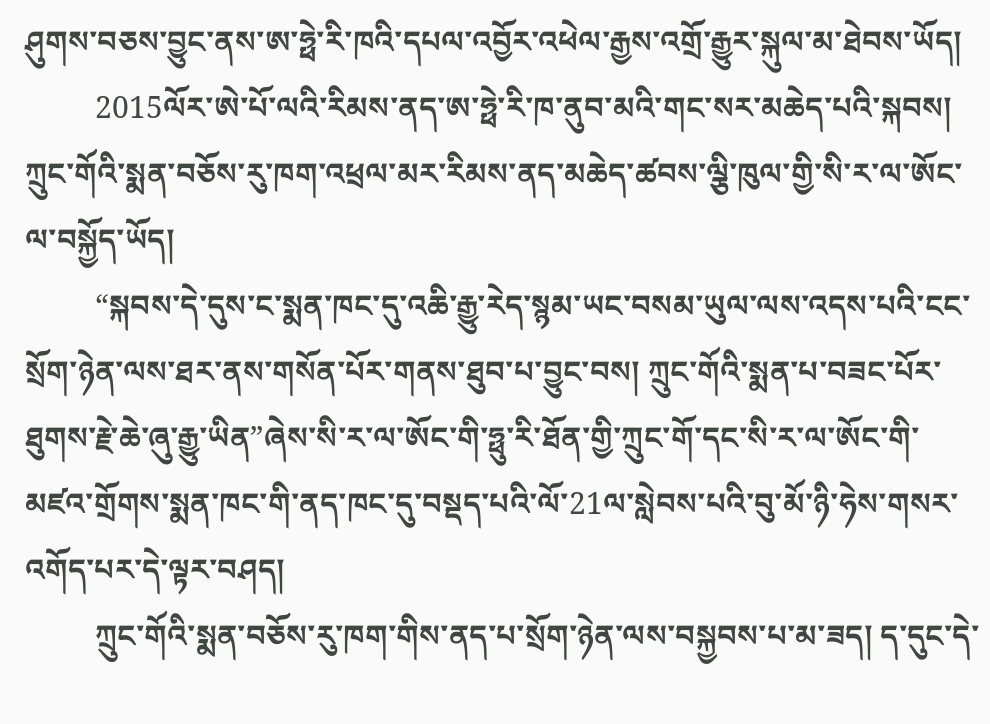ཤུགས་བཅས་བྱུང་ནས་ཨ་ཧྥེ་རི་ཁའི་དཔལ་འབྱོར་འཕེལ་རྒྱས་འགྲོ་རྒྱུར་སྐུལ་མ་ཐེབས་ཡོད།
         2015ལོར་ཨེ་པོ་ལའི་རིམས་ནད་ཨ་ཧྥེ་རི་ཁ་ནུབ་མའི་གང་སར་མཆེད་པའི་སྐབས། ཀྲུང་གོའི་སྨན་བཅོས་རུ་ཁག་འཕྲལ་མར་རིམས་ནད་མཆེད་ཚབས་ལྕི་ཁུལ་གྱི་སི་ར་ལ་ཨོང་ལ་བསྐྱོད་ཡོད།
         “སྐབས་དེ་དུས་ང་སྨན་ཁང་དུ་འཆི་རྒྱུ་རེད་སྙམ་ཡང་བསམ་ཡུལ་ལས་འདས་པའི་ངང་སྲོག་ཉེན་ལས་ཐར་ནས་གསོན་པོར་གནས་ཐུབ་པ་བྱུང་བས། ཀྲུང་གོའི་སྨན་པ་བཟང་པོར་ཐུགས་རྗེ་ཆེ་ཞུ་རྒྱུ་ཡིན”ཞེས་སི་ར་ལ་ཨོང་གི་ཧྥུ་རི་ཐོན་གྱི་ཀྲུང་གོ་དང་སི་ར་ལ་ཨོང་གི་མཛའ་གྲོགས་སྨན་ཁང་གི་ནད་ཁང་དུ་བསྡད་པའི་ལོ་21ལ་སླེབས་པའི་བུ་མོ་ཉི་ཧེས་གསར་འགོད་པར་དེ་ལྟར་བཤད།
         ཀྲུང་གོའི་སྨན་བཅོས་རུ་ཁག་གིས་ནད་པ་སྲོག་ཉེན་ལས་བསྐྱབས་པ་མ་ཟད། ད་དུང་དེ་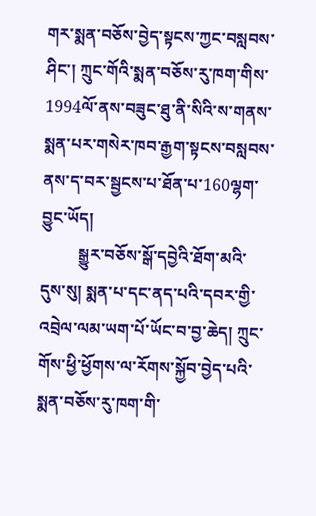གར་སྨན་བཅོས་བྱེད་སྟངས་ཀྱང་བསླབས་ཤིང་། ཀྲུང་གོའི་སྨན་བཅོས་རུ་ཁག་གིས་1994ལོ་ནས་བཟུང་ཐུ་ནི་སིའི་ས་གནས་སྨན་པར་གསེར་ཁབ་རྒྱག་སྟངས་བསླབས་ནས་ད་བར་སྦྱངས་པ་ཐོན་པ་160ལྷག་བྱུང་ཡོད།
         སྒྱུར་བཅོས་སྒོ་དབྱེའི་ཐོག་མའི་དུས་སུ། སྨན་པ་དང་ནད་པའི་དབར་གྱི་འབྲེལ་ལམ་ཡག་པོ་ཡོང་བ་བྱ་ཆེད། ཀྲུང་གོས་ཕྱི་ཕྱོགས་ལ་རོགས་སྐྱོབ་བྱེད་པའི་སྨན་བཅོས་རུ་ཁག་གི་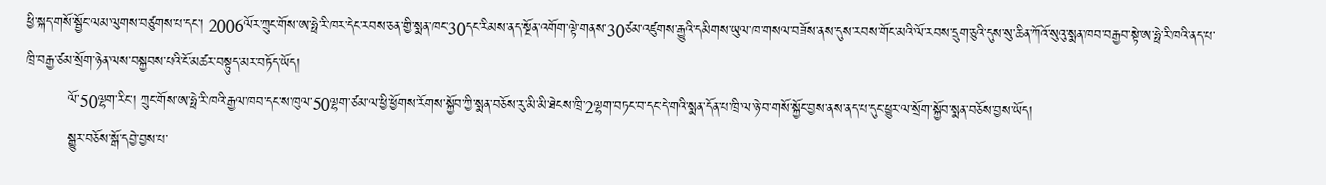ཕྱི་སྐད་གསོ་སྦྱོང་ལམ་ལུགས་བཙུགས་པ་དང་། 2006ལོར་ཀྲུང་གོས་ཨ་ཧྥེ་རི་ཁར་དེང་རབས་ཅན་གྱི་སྨན་ཁང་30དང་རིམས་ནད་སྔོན་འགོག་ལྟེ་གནས་30ཙམ་འཛུགས་རྒྱུའི་དམིགས་ཡུལ་ཁ་གསལ་བཟོས་ནས་དུས་རབས་གོང་མའི་ལོ་རབས་དྲུག་ཅུའི་དུས་སུ་ཆིན་ཀོའོ་སུའུ་སྨན་ཁབ་བརྒྱབ་སྟེ་ཨ་ཧྥེ་རི་ཁའི་ནད་པ་ཁྲི་བརྒྱ་ཙམ་སྲོག་ཉེན་ལས་བསྐྱབས་པའི་ངོ་མཚར་བསྟུད་མར་བཏོད་ཡོད།
         ལོ་50ལྷག་རིང་། ཀྲུང་གོས་ཨ་ཧྥེ་རི་ཁའི་རྒྱལ་ཁབ་དང་ས་ཁུལ་50ལྷག་ཙམ་ལ་ཕྱི་ཕྱོགས་རོགས་སྐྱོབ་ཀྱི་སྨན་བཅོས་རུ་མི་མི་ཐེངས་ཁྲི་2ལྷག་བཏང་བ་དང་དེ་གའི་སྨན་དོན་པ་ཁྲི་ལ་ཉེ་བ་གསོ་སྐྱོང་བྱས་ནས་ནད་པ་དུང་ཕྱུར་ལ་སྲོག་སྐྱོབ་སྨན་བཅོས་བྱས་ཡོད།
         སྒྱུར་བཅོས་སྒོ་དབྱེ་བྱས་པ་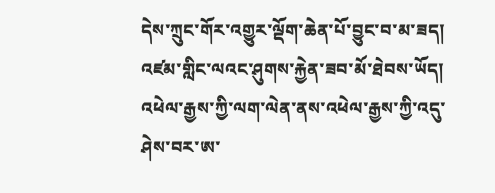དེས་ཀྲུང་གོར་འགྱུར་ལྡོག་ཆེན་པོ་བྱུང་བ་མ་ཟད། འཛམ་གླིང་ལའང་ཤུགས་རྐྱེན་ཟབ་མོ་ཐེབས་ཡོད། འཕེལ་རྒྱས་ཀྱི་ལག་ལེན་ནས་འཕེལ་རྒྱས་ཀྱི་འདུ་ཤེས་བར་ཨ་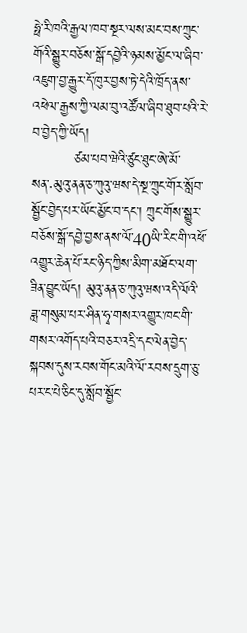ཧྥེ་རི་ཁའི་རྒྱལ་ཁབ་སྔར་ལས་མང་བས་ཀྲུང་གོའི་སྒྱུར་བཅོས་སྒོ་དབྱེའི་ཉམས་མྱོང་ལ་ཞིབ་འཇུག་བྱ་རྒྱུར་དོ་ཁུར་བྱས་ཏེ་དེའི་ཁྲོད་ནས་འཕེལ་རྒྱས་ཀྱི་ལམ་བུ་འཚོལ་ཞིབ་ཐུབ་པའི་རེ་བ་བྱེད་ཀྱི་ཡོད།
         ཙམ་པབ་ཝེའི་ཙུང་ཐུང་ཨེ་མོ་སན་·མུའུ་ནན་ཅ་ཀུའུ་ཝས་དེ་སྔ་ཀྲུང་གོར་སློབ་སྦྱོང་བྱེད་པར་ཡོང་མྱོང་བ་དང་། ཀྲུང་གོས་སྒྱུར་བཅོས་སྒོ་དབྱེ་བྱས་ནས་ལོ་40ཡི་རིང་གི་འཕོ་འགྱུར་ཆེན་པོ་རང་ཉིད་ཀྱིས་མིག་མཐོང་ལག་ཟིན་བྱུང་ཡོད། མུའུ་ནན་ཅ་ཀུའུ་ཝས་འདི་ལོའི་ཟླ་གསུམ་པར་ཤིན་ཧྭ་གསར་འགྱུར་ཁང་གི་གསར་འགོད་པའི་བཅར་འདྲི་དང་ལེན་བྱེད་སྐབས་དུས་རབས་གོང་མའི་ལོ་རབས་དྲུག་ཅུ་པར་ང་པེ་ཅིང་དུ་སློབ་སྦྱོང་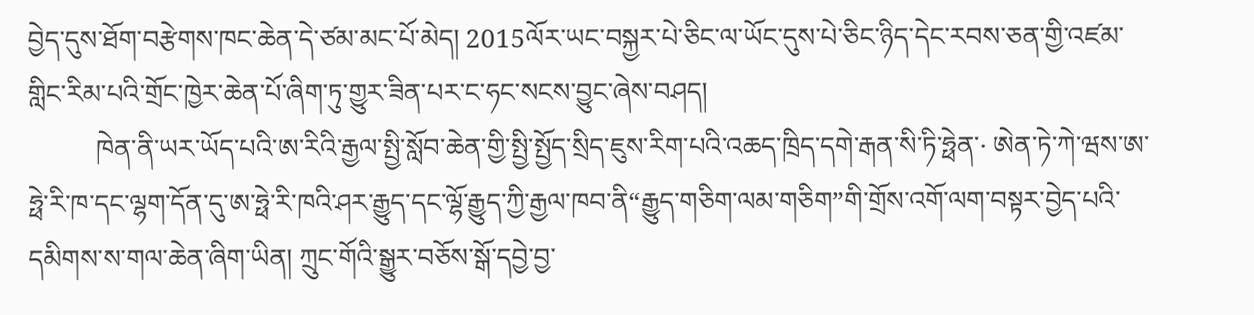བྱེད་དུས་ཐོག་བརྩེགས་ཁང་ཆེན་དེ་ཙམ་མང་པོ་མེད། 2015ལོར་ཡང་བསྐྱར་པེ་ཅིང་ལ་ཡོང་དུས་པེ་ཅིང་ཉིད་དེང་རབས་ཅན་གྱི་འཛམ་གླིང་རིམ་པའི་གྲོང་ཁྱེར་ཆེན་པོ་ཞིག་ཏུ་གྱུར་ཟིན་པར་ང་ཧང་སངས་བྱུང་ཞེས་བཤད།
          ཁེན་ནི་ཡར་ཡོད་པའི་ཨ་རིའི་རྒྱལ་སྤྱི་སློབ་ཆེན་གྱི་སྤྱི་སྤྱོད་སྲིད་ཇུས་རིག་པའི་འཆད་ཁྲིད་དགེ་རྒན་སི་ཏི་ཧྥེན་· ཨེན་ཏེ་ཀེ་ཝས་ཨ་ཧྥེ་རི་ཁ་དང་ལྷག་དོན་དུ་ཨ་ཧྥེ་རི་ཁའི་ཤར་རྒྱུད་དང་ལྷོ་རྒྱུད་ཀྱི་རྒྱལ་ཁབ་ནི“རྒྱུད་གཅིག་ལམ་གཅིག”གི་གྲོས་འགོ་ལག་བསྟར་བྱེད་པའི་དམིགས་ས་གལ་ཆེན་ཞིག་ཡིན། ཀྲུང་གོའི་སྒྱུར་བཅོས་སྒོ་དབྱེ་བྱ་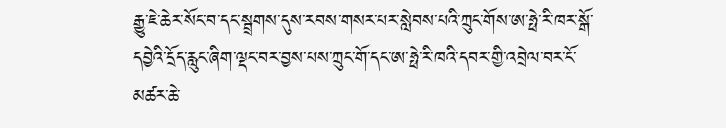རྒྱུ་ཇེ་ཆེར་སོང་བ་དང་སྦྲགས་དུས་རབས་གསར་པར་སླེབས་པའི་ཀྲུང་གོས་ཨ་ཧྥེ་རི་ཁར་སྒོ་དབྱེའི་དྲོད་རླུང་ཞིག་ལྡང་བར་བྱས་པས་ཀྲུང་གོ་དང་ཨ་ཧྥེ་རི་ཁའི་དབར་གྱི་འབྲེལ་བར་ངོ་མཚར་ཆེ་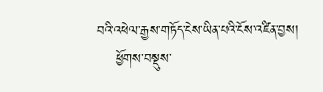བའི་འཕེལ་རྒྱས་གཏོད་ངེས་ཡིན་པའི་ངོས་འཛིན་བྱས།
    ཕྱོགས་བསྡུས་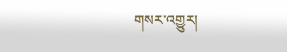གསར་འགྱུར།